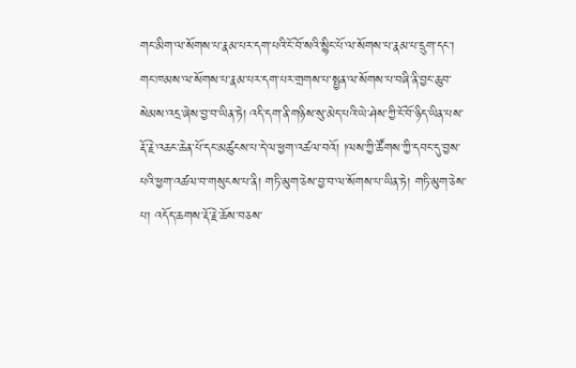གང་མིག་ལ་སོགས་པ་རྣམ་པར་དག་པའི་ངོ་བོ་སའི་སྙིང་པོ་ལ་སོགས་པ་རྣམ་པ་དྲུག་དང་། གང་ཁམས་ལ་སོགས་པ་རྣམ་པར་དག་པར་གྲགས་པ་སྤྱན་ལ་སོགས་པ་བཞི་ནི་བྱང་ཆུབ་སེམས་འདྲ་ཞེས་བྱ་བ་ཡིན་ཏེ། འདི་དག་ནི་གཉིས་སུ་མེད་པའི་ཡེ་ཤེས་ཀྱི་ངོ་བོ་ཉིད་ཡིན་པས་རྡོ་རྗེ་འཆང་ཆེན་པོ་དང་མཚུངས་པ་དེ་ལ་ཕྱག་འཚལ་བའོ། །ལས་ཀྱི་ཚོགས་ཀྱི་དབང་དུ་བྱས་པའི་ཕྱག་འཚལ་བ་གསུངས་པ་ནི། གཏི་མུག་ཅེས་བྱ་བ་ལ་སོགས་པ་ཡིན་ཏེ། གཏི་མུག་ཅེས་པ། འདོད་ཆགས་རྡོ་རྗེ་ཆོས་བཅས་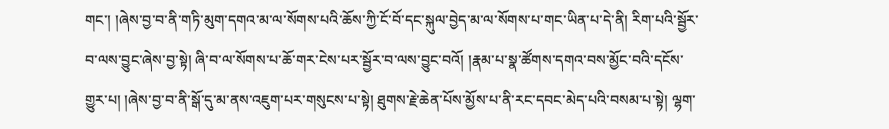གང་། །ཞེས་བྱ་བ་ནི་གཏི་མུག་དགའ་མ་ལ་སོགས་པའི་ཆོས་ཀྱི་ངོ་བོ་དང་སྐུལ་བྱེད་མ་ལ་སོགས་པ་གང་ཡིན་པ་དེ་ནི། རིག་པའི་སྦྱོར་བ་ལས་བྱུང་ཞེས་བྱ་སྟེ། ཞི་བ་ལ་སོགས་པ་ཆོ་གར་ངེས་པར་སྦྱོར་བ་ལས་བྱུང་བའོ། །རྣམ་པ་སྣ་ཚོགས་དགའ་བས་མྱོང་བའི་དངོས་གྱུར་པ། །ཞེས་བྱ་བ་ནི་སྒོ་དུ་མ་ནས་འཇུག་པར་གསུངས་པ་སྟེ། ཐུགས་རྗེ་ཆེན་པོས་མྱོས་པ་ནི་རང་དབང་མེད་པའི་བསམ་པ་སྟེ། ལྷག་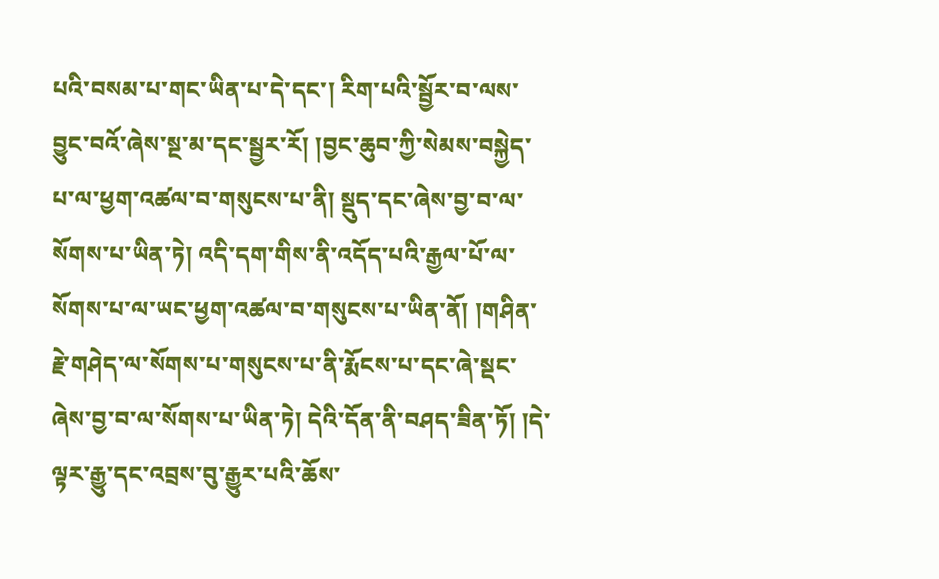པའི་བསམ་པ་གང་ཡིན་པ་དེ་དང་། རིག་པའི་སྦྱོར་བ་ལས་བྱུང་བའོ་ཞེས་སྔ་མ་དང་སྦྱར་རོ། །བྱང་ཆུབ་ཀྱི་སེམས་བསྐྱེད་པ་ལ་ཕྱག་འཚལ་བ་གསུངས་པ་ནི། སྡུད་དང་ཞེས་བྱ་བ་ལ་སོགས་པ་ཡིན་ཏེ། འདི་དག་གིས་ནི་འདོད་པའི་རྒྱལ་པོ་ལ་སོགས་པ་ལ་ཡང་ཕྱག་འཚལ་བ་གསུངས་པ་ཡིན་ནོ། །གཤིན་རྗེ་གཤེད་ལ་སོགས་པ་གསུངས་པ་ནི་རྨོངས་པ་དང་ཞེ་སྡང་ཞེས་བྱ་བ་ལ་སོགས་པ་ཡིན་ཏེ། དེའི་དོན་ནི་བཤད་ཟིན་ཏོ། །དེ་ལྟར་རྒྱུ་དང་འབྲས་བུ་རྒྱུར་པའི་ཆོས་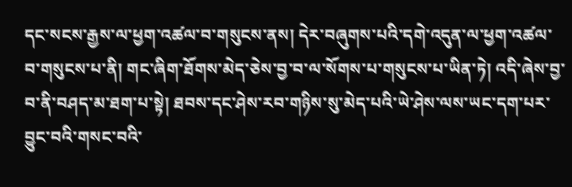དང་སངས་རྒྱས་ལ་ཕྱག་འཚལ་བ་གསུངས་ནས། དེར་བཞུགས་པའི་དགེ་འདུན་ལ་ཕྱག་འཚལ་བ་གསུངས་པ་ནི། གང་ཞིག་ཐོགས་མེད་ཅེས་བྱ་བ་ལ་སོགས་པ་གསུངས་པ་ཡིན་ཏེ། འདི་ཞེས་བྱ་བ་ནི་བཤད་མ་ཐག་པ་སྟེ། ཐབས་དང་ཤེས་རབ་གཉིས་སུ་མེད་པའི་ཡེ་ཤེས་ལས་ཡང་དག་པར་བྱུང་བའི་གསང་བའི་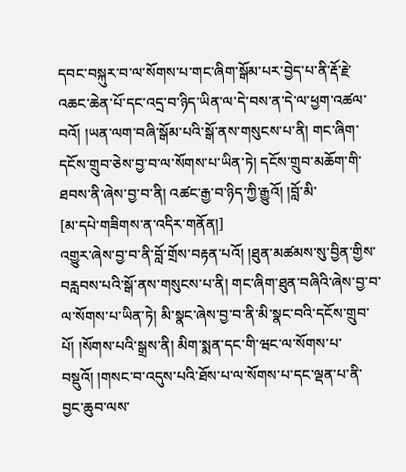དབང་བསྐུར་བ་ལ་སོགས་པ་གང་ཞིག་སྒོམ་པར་བྱེད་པ་ནི་རྡོ་རྗེ་འཆང་ཆེན་པོ་དང་འདྲ་བ་ཉིད་ཡིན་ལ་དེ་བས་ན་དེ་ལ་ཕྱག་འཚལ་བའོ། །ཡན་ལག་བཞི་སྒོམ་པའི་སྒོ་ནས་གསུངས་པ་ནི། གང་ཞིག་དངོས་གྲུབ་ཅེས་བྱ་བ་ལ་སོགས་པ་ཡིན་ཏེ། དངོས་གྲུབ་མཆོག་གི་ཐབས་ནི་ཞེས་བྱ་བ་ནི། འཚང་རྒྱ་བ་ཉིད་ཀྱི་རྒྱུའོ། །བློ་མི་
[མ་དཔེ་གཟིགས་ན་འདིར་གནོན།]
འགྱུར་ཞེས་བྱ་བ་ནི་བློ་གྲོས་བརྟན་པའོ། །ཐུན་མཚམས་སུ་བྱིན་གྱིས་བརླབས་པའི་སྒོ་ནས་གསུངས་པ་ནི། གང་ཞིག་ཐུན་བཞིའི་ཞེས་བྱ་བ་ལ་སོགས་པ་ཡིན་ཏེ། མི་སྣང་ཞེས་བྱ་བ་ནི་མི་སྣང་བའི་དངོས་གྲུབ་པོ། །སོགས་པའི་སྒྲས་ནི། མིག་སྨན་དང་གི་ཝང་ལ་སོགས་པ་བསྡུའོ། །གསང་བ་འདུས་པའི་ཐོས་པ་ལ་སོགས་པ་དང་ལྡན་པ་ནི་བྱང་ཆུབ་ལས་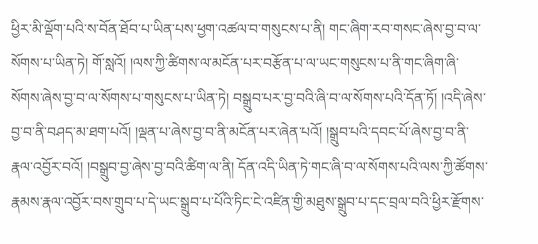ཕྱིར་མི་ལྡོག་པའི་ས་བོན་ཐོབ་པ་ཡིན་པས་ཕྱག་འཚལ་བ་གསུངས་པ་ནི། གང་ཞིག་རབ་གསང་ཞེས་བྱ་བ་ལ་སོགས་པ་ཡིན་ཏེ། གོ་སླའོ། །ལས་ཀྱི་ཚིགས་ལ་མངོན་པར་བརྩོན་པ་ལ་ཡང་གསུངས་པ་ནི་གང་ཞིག་ཞི་སོགས་ཞེས་བྱ་བ་ལ་སོགས་པ་གསུངས་པ་ཡིན་ཏེ། བསྒྲུབ་པར་བྱ་བའི་ཞི་བ་ལ་སོགས་པའི་དོན་ཏོ། །འདི་ཞེས་བྱ་བ་ནི་བཤད་མ་ཐག་པའོ། །ལྡན་པ་ཞེས་བྱ་བ་ནི་མངོན་པར་ཞེན་པའོ། །སྒྲུབ་པའི་དབང་པོ་ཞེས་བྱ་བ་ནི་རྣལ་འབྱོར་བའོ། །བསྒྲུབ་བྱ་ཞེས་བྱ་བའི་ཚིག་ལ་ནི། དོན་འདི་ཡིན་ཏེ་གང་ཞི་བ་ལ་སོགས་པའི་ལས་ཀྱི་ཚོགས་རྣམས་རྣལ་འབྱོར་བས་གྲུབ་པ་དེ་ཡང་སྒྲུབ་པ་པོའི་ཏིང་ངེ་འཛིན་གྱི་མཐུས་སྒྲུབ་པ་དང་བྲལ་བའི་ཕྱིར་རྫོགས་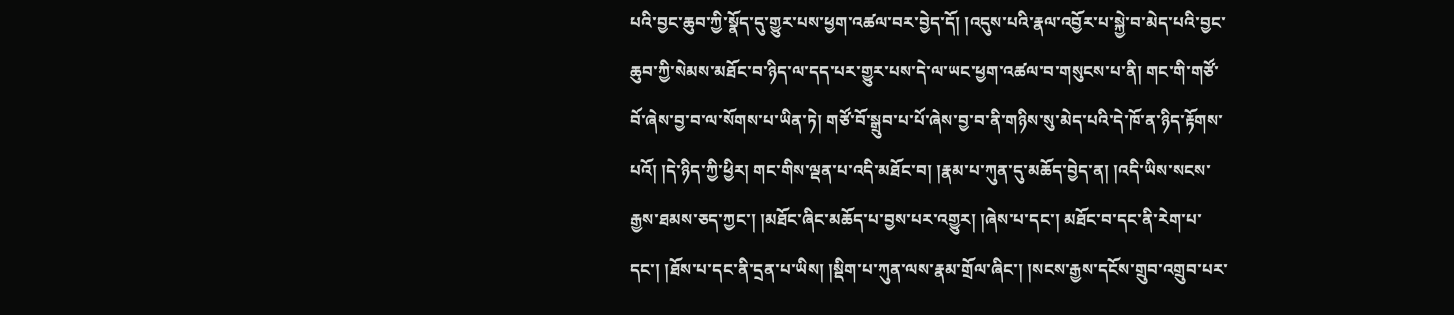པའི་བྱང་ཆུབ་ཀྱི་སྣོད་དུ་གྱུར་པས་ཕྱག་འཚལ་བར་བྱེད་དོ། །འདུས་པའི་རྣལ་འབྱོར་པ་སྐྱེ་བ་མེད་པའི་བྱང་ཆུབ་ཀྱི་སེམས་མཐོང་བ་ཉིད་ལ་དད་པར་གྱུར་པས་དེ་ལ་ཡང་ཕྱག་འཚལ་བ་གསུངས་པ་ནི། གང་གི་གཙོ་བོ་ཞེས་བྱ་བ་ལ་སོགས་པ་ཡིན་ཏེ། གཙོ་བོ་སྒྲུབ་པ་པོ་ཞེས་བྱ་བ་ནི་གཉིས་སུ་མེད་པའི་དེ་ཁོ་ན་ཉིད་རྟོགས་པའོ། །དེ་ཉིད་ཀྱི་ཕྱིར། གང་གིས་ལྡན་པ་འདི་མཐོང་བ། །རྣམ་པ་ཀུན་དུ་མཆོད་བྱེད་ན། །འདི་ཡིས་སངས་རྒྱས་ཐམས་ཅད་ཀྱང་། །མཐོང་ཞིང་མཆོད་པ་བྱས་པར་འགྱུར། །ཞེས་པ་དང་། མཐོང་བ་དང་ནི་རེག་པ་དང་། །ཐོས་པ་དང་ནི་དྲན་པ་ཡིས། །སྡིག་པ་ཀུན་ལས་རྣམ་གྲོལ་ཞིང་། །སངས་རྒྱས་དངོས་གྲུབ་འགྲུབ་པར་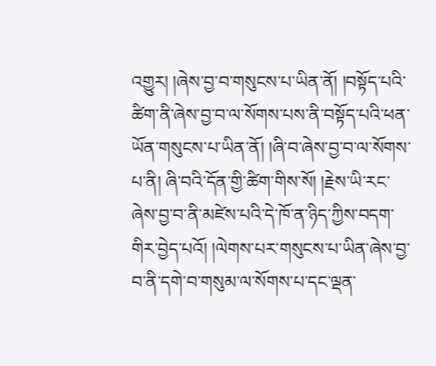འགྱུར། །ཞེས་བྱ་བ་གསུངས་པ་ཡིན་ནོ། །བསྟོད་པའི་ཚིག་ནི་ཞེས་བྱ་བ་ལ་སོགས་པས་ནི་བསྟོད་པའི་ཕན་ཡོན་གསུངས་པ་ཡིན་ནོ། །ཞི་བ་ཞེས་བྱ་བ་ལ་སོགས་པ་ནི། ཞི་བའི་དོན་གྱི་ཚིག་གིས་སོ། །རྗེས་ཡི་རང་ཞེས་བྱ་བ་ནི་མཛེས་པའི་དེ་ཁོ་ན་ཉིད་ཀྱིས་བདག་གིར་བྱེད་པའོ། །ལེགས་པར་གསུངས་པ་ཡིན་ཞེས་བྱ་བ་ནི་དགེ་བ་གསུམ་ལ་སོགས་པ་དང་ལྡན་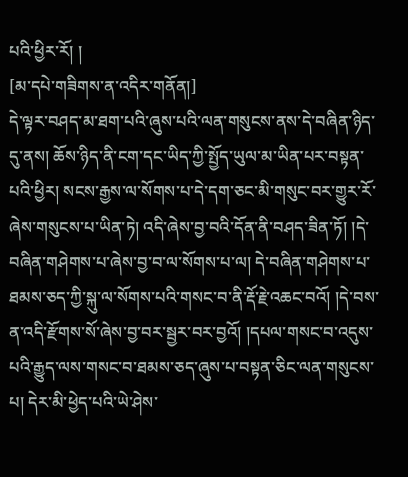པའི་ཕྱིར་རོ། །
[མ་དཔེ་གཟིགས་ན་འདིར་གནོན།]
དེ་ལྟར་བཤད་མ་ཐག་པའི་ཞུས་པའི་ལན་གསུངས་ནས་དེ་བཞིན་ཉིད་དུ་ནས། ཆོས་ཉིད་ནི་ངག་དང་ཡིད་ཀྱི་སྤྱོད་ཡུལ་མ་ཡིན་པར་བསྟན་པའི་ཕྱིར། སངས་རྒྱས་ལ་སོགས་པ་དེ་དག་ཅང་མི་གསུང་བར་གྱུར་རོ་ཞེས་གསུངས་པ་ཡིན་ཏེ། འདི་ཞེས་བྱ་བའི་དོན་ནི་བཤད་ཟིན་ཏོ། །དེ་བཞིན་གཤེགས་པ་ཞེས་བྱ་བ་ལ་སོགས་པ་ལ། དེ་བཞིན་གཤེགས་པ་ཐམས་ཅད་ཀྱི་སྐུ་ལ་སོགས་པའི་གསང་བ་ནི་རྡོ་རྗེ་འཆང་བའོ། །དེ་བས་ན་འདི་རྫོགས་སོ་ཞེས་བྱ་བར་སྦྱར་བར་བྱའོ། །དཔལ་གསང་བ་འདུས་པའི་རྒྱུད་ལས་གསང་བ་ཐམས་ཅད་ཞུས་པ་བསྟན་ཅིང་ལན་གསུངས་པ། དེར་མི་ཕྱེད་པའི་ཡེ་ཤེས་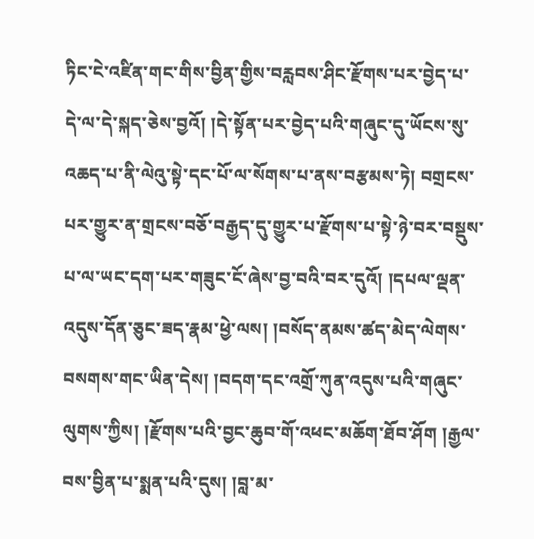ཏིང་ངེ་འཛིན་གང་གིས་བྱིན་གྱིས་བརླབས་ཤིང་རྫོགས་པར་བྱེད་པ་དེ་ལ་དེ་སྐད་ཅེས་བྱའོ། །དེ་སྟོན་པར་བྱེད་པའི་གཞུང་དུ་ཡོངས་སུ་འཆད་པ་ནི་ལེའུ་སྟེ་དང་པོ་ལ་སོགས་པ་ནས་བརྩམས་ཏེ། བགྲངས་པར་གྱུར་ན་གྲངས་བཅོ་བརྒྱད་དུ་གྱུར་པ་རྫོགས་པ་སྟེ་ཉེ་བར་བསྡུས་པ་ལ་ཡང་དག་པར་གཟུང་ངོ་ཞེས་བྱ་བའི་བར་དུའོ། །དཔལ་ལྡན་འདུས་དོན་ཅུང་ཟད་རྣམ་ཕྱེ་ལས། །བསོད་ནམས་ཚད་མེད་ལེགས་བསགས་གང་ཡིན་དེས། །བདག་དང་འགྲོ་ཀུན་འདུས་པའི་གཞུང་ལུགས་ཀྱིས། །རྫོགས་པའི་བྱང་ཆུབ་གོ་འཕང་མཆོག་ཐོབ་ཤོག །རྒྱལ་བས་བྱིན་པ་སྨན་པའི་དུས། །བླ་མ་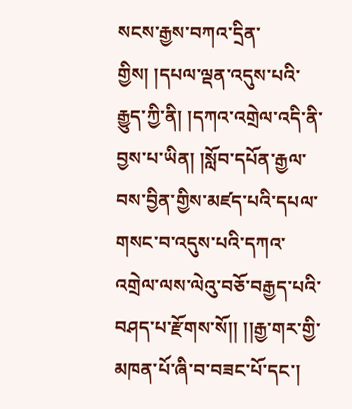སངས་རྒྱས་བཀའ་དྲིན་གྱིས། །དཔལ་ལྡན་འདུས་པའི་རྒྱུད་ཀྱི་ནི། །དཀའ་འགྲེལ་འདི་ནི་བྱས་པ་ཡིན། །སློབ་དཔོན་རྒྱལ་བས་བྱིན་གྱིས་མཛད་པའི་དཔལ་གསང་བ་འདུས་པའི་དཀའ་འགྲེལ་ལས་ལེའུ་བཅོ་བརྒྱད་པའི་བཤད་པ་རྫོགས་སོ།། །།རྒྱ་གར་གྱི་མཁན་པོ་ཞི་བ་བཟང་པོ་དང་།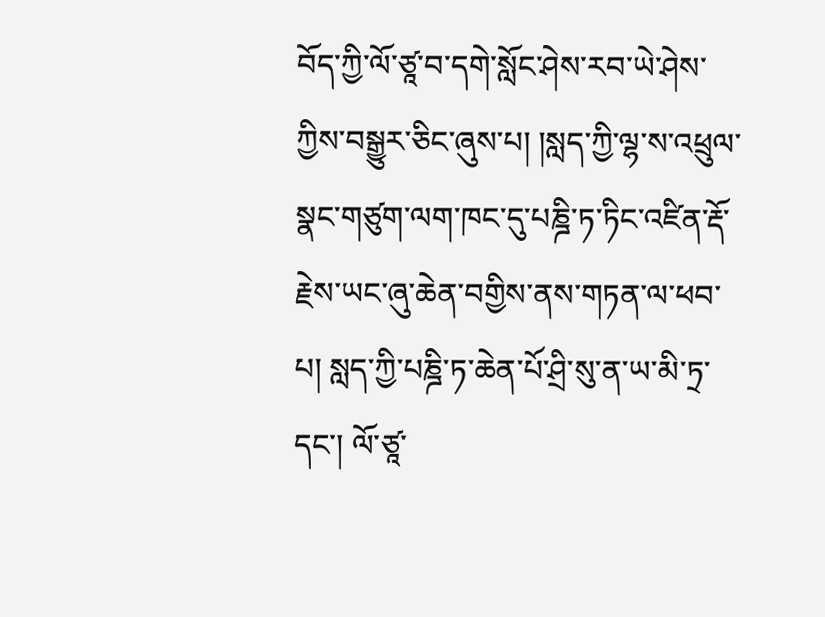བོད་ཀྱི་ལོ་ཙཱ་བ་དགེ་སློང་ཤེས་རབ་ཡེ་ཤེས་ཀྱིས་བསྒྱུར་ཅིང་ཞུས་པ། །སླད་ཀྱི་ལྷ་ས་འཕྲུལ་སྣང་གཙུག་ལག་ཁང་དུ་པཎྜི་ཏ་ཏིང་འཛིན་རྡོ་རྗེས་ཡང་ཞུ་ཆེན་བགྱིས་ནས་གཏན་ལ་ཕབ་པ། སླད་ཀྱི་པཎྜི་ཏ་ཆེན་པོ་ཤྲི་སུ་ན་ཡ་མི་ཏྲ་དང་། ལོ་ཙཱ་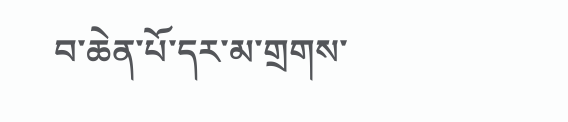བ་ཆེན་པོ་དར་མ་གྲགས་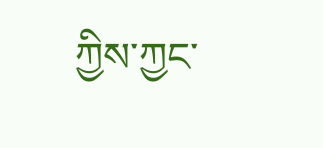ཀྱིས་ཀྱང་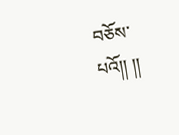བཅོས་པའོ།། །།